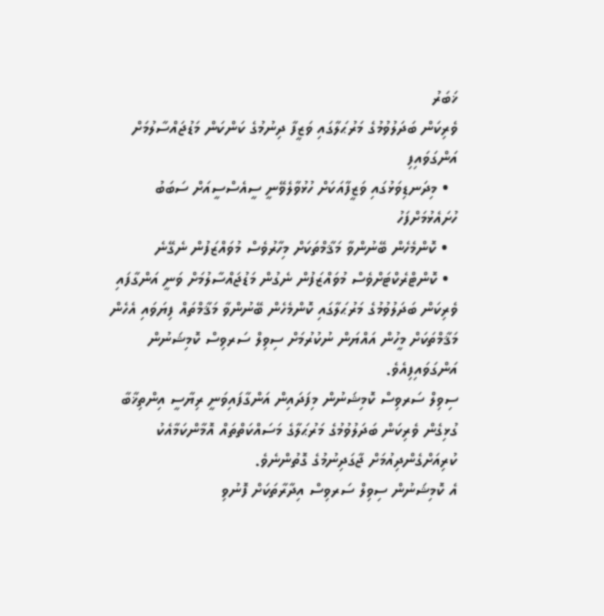ޚަބަރު
ވެރިކަން ބަދަލުވުމުގެ މަރުޙަލާގައި ވަޒީފާ ދިނުމުގެ ކަންކަން މަޑުޖައްސާލުމަށް އަންގަވައިފި
  • މިދަނޑިވަޅުގައި ވަޒީފާއަކަށް ހުޅުވާލެވޭނީ ސީއެސްސީއަށް ސަބަބު ހުށައެޅުމަށްފަހު
  • ކޮންމެހެން ބޭނުންވާ މަޤާމްތަކަށް މިހާރުވެސް މުވައްޒަފުން ނެގޭނެ
  • ކޮންޓްރެކްޓަށްވެސް މުވައްޒަފުން ނެގުން މަޑުޖައްސާލުމަށް ވަނީ އަންގާފައި
ވެރިކަން ބަދަލުވުމުގެ މަރުޙަލާގައި ކޮންމެހެން ބޭނުންވާ މަޤާމްތައް ފިޔަވައި އެހެން މަޤާމްތަކަށް މީހުން އައްޔަން ނުކުރުމަށް ސިވިލް ސަރވިސް ކޮމިޝަނުން އަންގަވައިފިއެވެ.
ސިވިލް ސަރވިސް ކޮމިޝަނުން މިފަދައިން އަންގާފައިވަނީ ރިޔާސީ އިންތިޚާބާ ގުޅިގެން ވެރިކަން ބަދަލުވުމުގެ މަރުޙަލާގެ މަސައްކަތްތައް އޮމާންކަމާއެކު ކުރިއަށްގެންދިއުމަށް ޖާގަދިނުމުގެ ގޮތުންނެވެ.
އެ ކޮމިޝަނުން ސިވިލް ސަރވިސް އިދާރާތަކަށް ފޮނުވި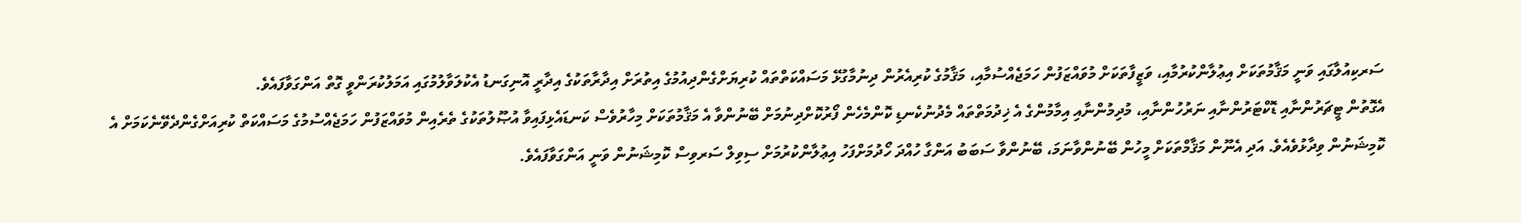ސަރކިއުލާގައި ވަނީ މަޤާމުތަކަށް އިޢުލާންކުރުމާއި، ވަޒީފާތަކަށް މުވައްޒަފުން ހަމަޖެއްސުމާއި، މަޤާމުގެ ކުރިއެރުން ދިނުމާގުޅޭ މަސައްކަތްތައް ކުރިޔަށްގެންދިއުމުގެ އިތުރަށް އިދާރާތަކުގެ އިދާރީ އޮނިގަނޑު އެކުލަވާލުމުގައި އަމަލުކުރަންވީ ގޮތް އަންގަވާފައެވެ.
އެގޮތުން ޓީޗަރުންނާއި ޑޮކްޓަރުންނާއި ނަރުހުންނާއި، މުދިމުންނާއި އިމާމުންގެ އެ ޚިދުމަތްތައް މެދުނުކެނޑި ކޮންމެހެން ފޯރުކޮށްދިނުމަށް ބޭނުންވާ އެ މަޤާމުތަކަށް މިހާރުވެސް ކަނޑައެޅިފައިވާ އުޞޫލުތަކުގެ ތެރެއިން މުވައްޒަފުން ހަމަޖެއްސުމުގެ މަސައްކަތް ކުރިއަށްގެންދެވޭނެކަމަށް އެ ކޮމިޝަނުން ވިދާޅުވެއެވެ. އަދި އެނޫން މަޤާމްތަކަށް މީހުން ބޭނުންވާނަމަ، ބޭނުންވާ ސަބަބު އަންގާ ހުއްދަ ހޯދުމަށްފަހު އިޢުލާންކުރުމަށް ސިވިލް ސަރވިސް ކޮމިޝަނުން ވަނީ އަންގަވާފައެވެ.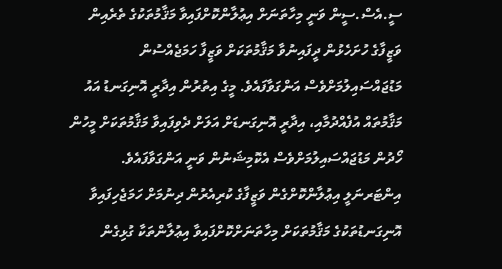ސީ.އެސް.ސީން ވަނީ މިހާތަނަށް އިޢުލާންކޮށްފައިވާ މަޤާމުތަކުގެ ތެރެއިން ވަޒީފާގެ ހުށަހެޅުން ދީފައިނުވާ މަޤާމުތަކަށް ވަޒީފާ ހަމަޖެއްސުން މަޑުޖައްސައިލުމަށްވެސް އަންގަވާފައެވެ. މީގެ އިތުރުން އިދާރީ އޮނިގަނޑު އައު މަޤާމުތައް އުފެއްދުމާއި، އިދާރީ އޮނިގަނޑަށް އަލަށް ދެވިފައިވާ މަޤާމުތަކަށް މީހުން ހޯދުން މަޑުޖައްސައިލުމަށްވެސް އެކޮމިޝަނުން ވަނީ އަންގަވާފައެވެ.
އިންޓަރނަލީ އިޢުލާންކޮށްގެން ވަޒީފާގެ ކުރިއެރުން ދިނުމަށް ހަމަޖެހިފައިވާ އޮނިގަނޑުތަކުގެ މަޤާމުތަކަށް މިހާތަނަށްކޮށްފައިވާ އިޢުލާންތަކާ ގުޅިގެން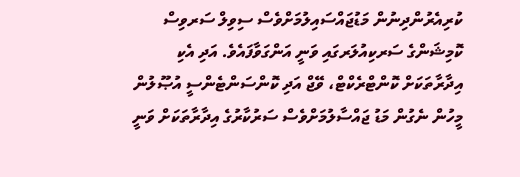ކުރިއެރުންދިނުން މަޑުޖައްސައިލުމަށްވެސް ސިވިލް ސަރވިސް ކޮމިޝަންގެ ސަރކިއުލަރގައި ވަނީ އަންގަވާފައެވެ. އަދި އެކި އިދާރާތަކަށް ކޮންޓްރެކްޓް، ވޭޖް އަދި ކޮންސަންޓެންސީ އުޞޫލުން މީހުން ނެގުން މަޑު ޖައްސާލުމަށްވެސް ސަރުކާރުގެ އިދާރާތަކަށް ވަނީ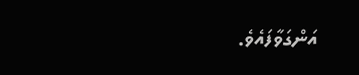އަންގަވާފައެވެ.